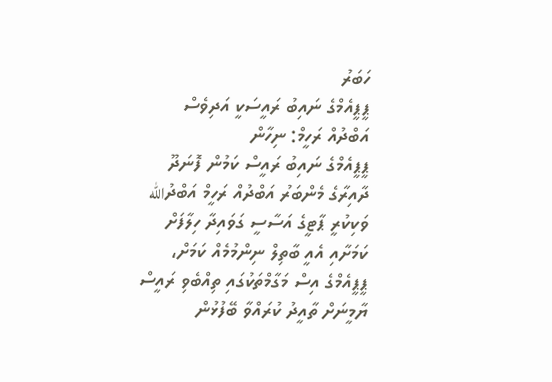ހަބަރު
ޕީޕީއެމްގެ ނައިބު ރައީސަކީ އަދިވެސް އަބްދުއް ރަހީމް: ނިހާން
ޕީޕީއެމްގެ ނައިބު ރައީސް ކަމުން ފޮނަދޫ ދާއިރާގެ މެންބަރު އަބްދުއް ރަހީމް އަބްދުالله ވަކިކުރީ ޕާޓީގެ އަސާސީ ގަވައިދާ ހިލާފަށް ކަމަށާއި އެއީ ބާތިލް ނިންމުމެއް ކަމަށް، ޕީޕީއެމްގެ އިސް މަގާމްތަކުގައި ތިއްބެވި ރައީސް ޔާމީނަށް ތާއީދު ކުރައްވާ ބޭފުޅުން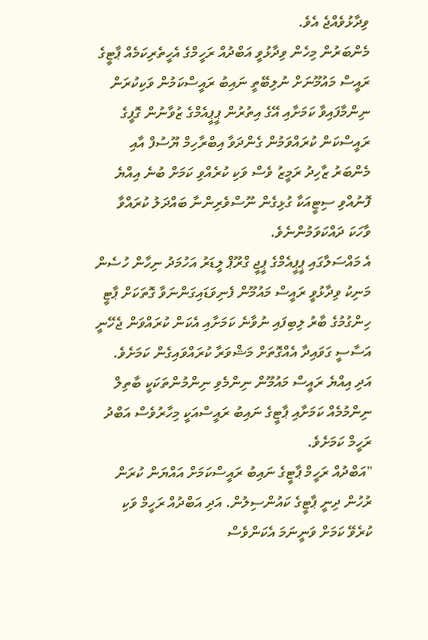ވިދާޅުވެއްޖެ އެވެ.
މެންބަރުން މިހެން ވިދާޅުވީ އަބްދުއް ރަހީމްގެ އެހީތެރިކަމެއް ޕާޓީގެ ރައީސް މައުމޫނަށް ނުލިބޭތީ ނައިބު ރައީސްކަމުން ވަކިކުރަން ނިންމާފައިވާ ކަމަށާއި އޭގެ އިތުރުން ޕީޕީއެމްގެ ޒުވާނުން ގޮފީގެ ރައީސްކަން ކުރައްވަމުން ގެންދަވާ އިބްރާހިމް ޔޫސުފް އާއި މެންބަރު ޒާހިދު ރަމީޒު ވެސް ވަކި ކުރެއްވި ކަމަށް ބުނެ އިއްޔެ ފޮނުއްވި ސިޓީއަކާ ގުޅިގެން ނޫސްވެރިންނާ ބައްދަލު ކުރައްވާ ވާހަކަ ދައްކަވަމުންނެވެ.
އެ މައްސަލާގައި ޕީޕީއެމްގެ ޕީޖީ ގްރޫޕް ލީޑަރު އަހުމަދު ނިހާން ހުސެން މަނިކު ވިދާޅުވީ ރައީސް މައުމޫން ފެނިވަޑައިގަންނަވާ ގޮތަކަށް ޕާޓީ ހިންގުމުގެ ބާރު ލިބިފައި ނުވާނެ ކަމަށާއި އެކަން ކުރައްވަން ޖެހޭނީ އަސާސީ ގަވައިދާ އެއްގޮތަށް މަޝްވަރާ ކުރައްވައިގެން ކަމަށެވެ. އަދި އިއްޔެ ރައީސް މައުމޫން ނިންމެވި ނިންމުންތަކަކީ ބާތިލް ނިންމުމެއް ކަމަށާއި ޕާޓީގެ ނައިބު ރައީސްއަކީ މިހާރުވެސް އަބްދު ރަހީމް ކަމަށެވެ.
"އަބްދުއް ރަހީމް ޕާޓީގެ ނައިބު ރައީސްކަމަށް އައްޔަން ކުރަން ރުހުން ދިނީ ޕާޓީގެ ކައުންސިލުން. އަދި އަބްދުއް ރަހީމް ވަކި ކުރެވޭ ކަމަށް ވަނީނަމަ އެކަންވެސް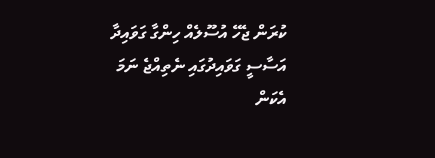ކުރަން ޖެހޭ އުސޫލެއް ހިންގާ ގަވައިދާ އަސާސީ ގަވައިދުގައި ނެތިއްޖެ ނަމަ އެކަން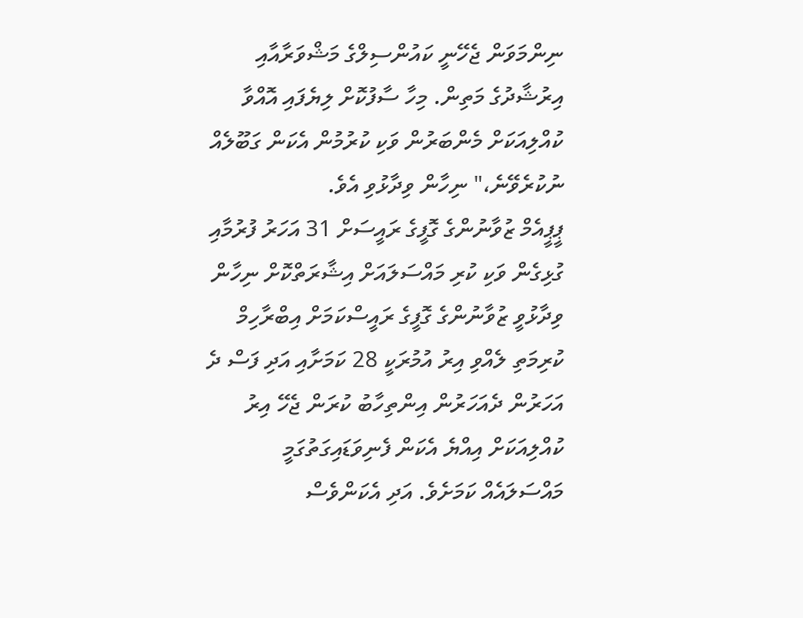ނިންމަވަން ޖެހޭނީ ކައުންސިލްގެ މަޝްވަރާއާއި އިރުޝާދުގެ މަތިން. މިހާ ސާފުކޮށް ލިޔެފައި އޮއްވާ ކުއްލިއަކަށް މެންބަރުން ވަކި ކުރުމުން އެކަން ގަބޫލެއް ނުކުރެވޭނެ،" ނިހާން ވިދާޅުވި އެވެ.
ޕީޕީއެމް ޒުވާނުންގެ ގޮފީގެ ރައީސަށް 31 އަހަރު ފުރުމާއި ގުޅިގެން ވަކި ކުރި މައްސަލައަށް އިޝާރަތްކޮށް ނިހާން ވިދާޅުވީ ޒުވާނުންގެ ގޮފީގެ ރައީސްކަމަށް އިބްރާހިމް ކުރިމަތި ލެއްވި އިރު އުމުރަކީ 28 ކަމަށާއި އަދި ފަސް ދެ އަހަރުން ދެއަހަރުން އިންތިހާބު ކުރަން ޖެހޭ އިރު ކުއްލިއަކަށް އިއްޔެ އެކަން ފެނިވަޑައިގަތުގަމީ މައްސަލައެއް ކަމަށެވެ. އަދި އެކަންވެސް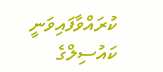ކުރައްވާފައިވަނީ ކައުސިލްގެ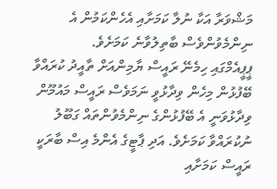މަޝްވަރާ އަކާ ނުލާ ކަމަށާއި އެހެންކަމުން އެ ނިންމެވުންވެސް ބާތިލުވާނެ ކަމަށެވެ.
ޕީޕީއެމްގައި ހިމެނޭ ރައީސް ޔާމިންއަށް ތާއީދު ކުރައްވާ ބޭފުޅުން މިހެން ވިދާޅުވީ ނަމަވެސް ރައީސް މައުމޫން ވިދާޅުވަނީ އެ ބޭފުޅުންގެ ނިންމެވުންތައް ގަބޫލު ނުކުރައްވާ ކަމަށެވެ. އަދި ޕާޓީގެ އެންމެ އިސް ބާރަކީ ރައީސް ކަމަށާއި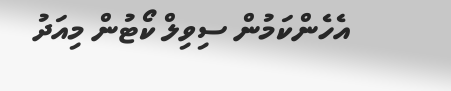އެހެންކަމުން ސިވިލް ކޯޓުން މިއަދު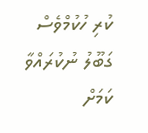ކުރި ހުކުމްވެސް ގަބޫލު ނުކުރައްވާ ކަމަށް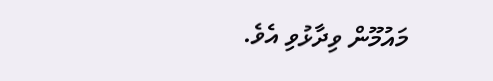މައުމޫން ވިދާޅުވި އެވެ.